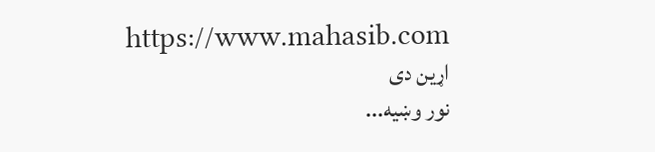https://www.mahasib.com
اړين دى
نور وښيه...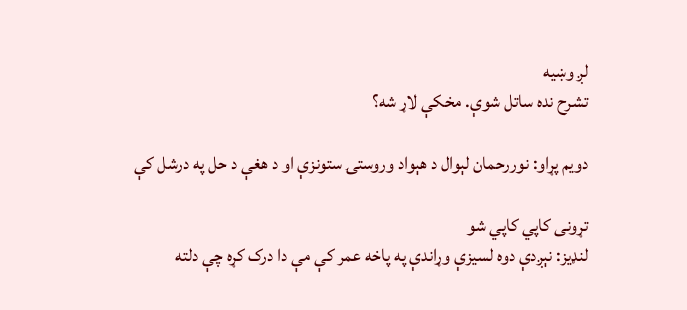لږ وښيه
تشرح نده ساتل شوې. مخکې لاړ شه؟

دويم پړاو: نوررحمان لېوال د هېواد وروستۍ ستونزې او د هغې د حل په درشل کې

تړونى کاپي کاپي شو
لنډيز: نېږدې دوه لسيزې وړاندې په پاخه عمر کې مې دا درک کړه چې دلته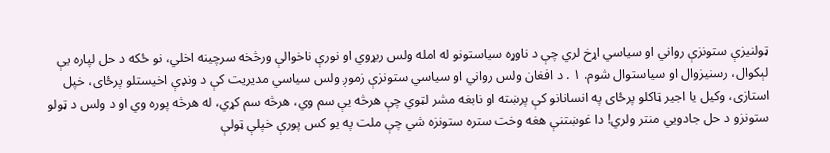ټولنيزې ستونزې رواني او سياسي اړخ لري چې د ناوړه سياستونو له امله ولس ربړوي او نورې ناخوالې ورڅخه سرچينه اخلي، نو ځکه د حل لپاره يې لېکوال، رسنيزوال او سياستوال شوم. ١ . د افغان ولس رواني او سياسي ستونزې زموږ ولس سياسي مديريت کې د ونډې اخيستلو پرځاى، خپل استازى، وکيل يا اجير ټاکلو پرځاى په انسانانو کې پرښته او نابغه مشر لټوي چې هرڅه يې سم وي، هرڅه سم کړي، له هرڅه پوره وي او د ولس د ټولو ستونزو د حل جادويي منتر ولري! دا غوښتنې هغه وخت ستره ستونزه شي چې ملت په يو کس پورې خپلې ټولې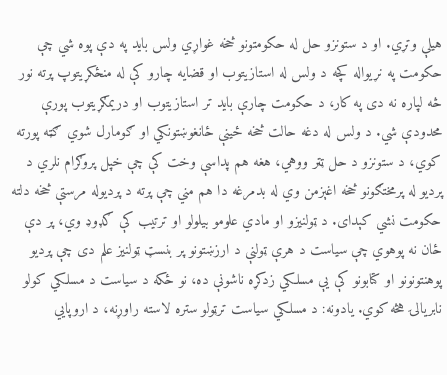هيلې وتړي. او د ستونزو حل له حکومتونو څخه غواړي ولس بايد په دې پوه شي چې حکومت په نړيواله کچه د ولس له استازيتوب او قضايه چارو کې له منځکړيتوپ پرته نور څه لپاره نه دى په کار، د حکومت چارې بايد تر استازيتوب او دريمګړيتوب پورې محدودې شي. د ولس له دغه حالت څخه ځينې ځانغوښتونکي او ګومارل شوي ګټه پورته کوي، د ستونزو د حل ټټر ووهي، هغه هم پداسې وخت کې چې خپل پروګرام نلري د پرديو له پرمختګونو څخه اغېزمن وي له بدمرغه دا هم مني چې پرته د پرديوله مرستې څخه دلته حکومت نشي کېداى. د ټولنيزو او مادي علومو بيلولو او ترتيب کې ګډوډ وي، پر دې ځان نه پوهوي چې سياست د هرې ټولنې د ارزښتونو پر بنسټ ټولنيز علم دى چې پرديو پوهنتونونو او کتابونو کې يې مسلکي زدکړه ناشونې ده، نو ځکه د سياست د مسلکي کولو نابريالۍ هڅه کوي. يادونه: د مسلکي سياست ترټولو ستره لاسته راوړنه، د اروپايي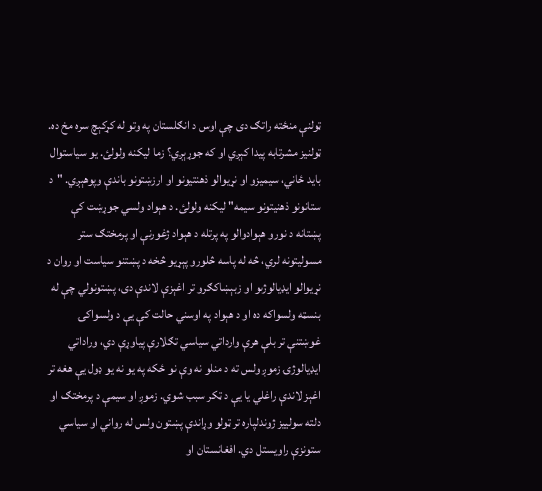ټولنې منځته راتګ دى چې اوس د انګلستان په وتو له کړکېچ سره مخ ده. ټولنيز مشرتابه پيدا کېږي او که جوړېږي؟ زما ليکنه ولولئ. يو سياستوال بايد ځاني، سيميزو او نړيوالو ذهنتيونو او ارزښتونو باندې وپوهېږي. "د ستانونو ذهنيتونو سيمه" ليکنه ولولئ. د هېواد ولسي جوړښت کې پښتانه د نورو هېوادوالو په پرتله د هېواد ژغورنې او پرمختګ ستر مسوليتونه لري، څه له پاسه څلورو پېړيو څخه د پښتنو سياست او روان د نړيوالو ايډيالوژىو او زبېښاکګرو تر اغېزې لاندې دى، پښتونولي چې له بنسټه ولسواکه ده او د هېواد په اوسني حالت کې يې د ولسواکۍ غوښتنې تر بلې هرې وارداتي سياسي تګلارې پياوړې دي، وراداتي ايډيالوژۍ زموږ ولس ته د منلو نه وې نو ځکه په يو نه يو ډول يې هغه تر اغېز لاندې راغلي يا يې د ټکر سبب شوي. زموږ او سيمې د پرمختګ او دلته سولييز ژوندلپاره تر ټولو وړاندې پښتون ولس له رواني او سياسي ستونزې راويستل دي. افغانستان او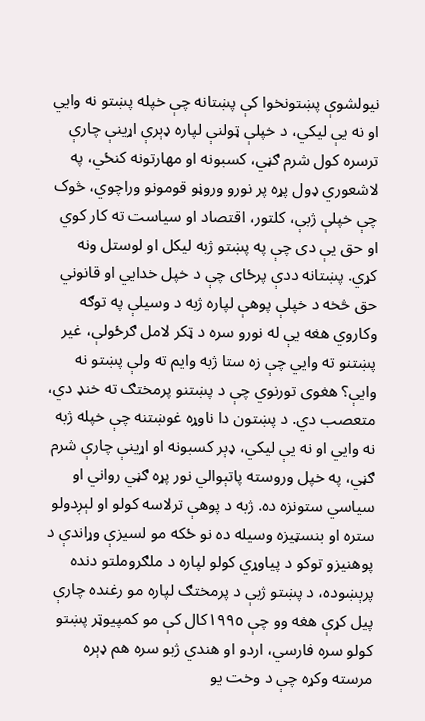نيولشوې پښتونخوا کې پښتانه چې خپله پښتو نه وايي او نه يې ليکي، د خپلې ټولنې لپاره ډېرې اړينې چارې ترسره کول شرم ګڼي، کسبونه او مهارتونه کنځي، په لاشعوري ډول پړه پر نورو وروڼو قومونو وراچوي، څوک چې خپلې ژبې، کلتور، اقتصاد او سياست ته کار کوي او حق يې دى چې په پښتو ژبه ليکل او لوستل ونه کړي. پښتانه ددې پرځاى چې د خپل خدايي او قانوني حق څخه د خپلې پوهې لپاره ژبه د وسيلې په توګه وکاروي هغه يې له نورو سره د ټکر لامل ګرځولې، غير پښتنو ته وايي چې زه ستا ژبه وايم ته ولې پښتو نه وايې؟ هغوى تورنوي چې د پښتنو پرمختګ ته خنډ دي، متعصب دي. د پښتون دا ناوړه غوښتنه چې خپله ژبه نه وايي او نه يې ليکي، ډېر کسبونه او اړينې چارې شرم ګڼي، په خپل وروسته پاتېوالي نور پړه ګڼي رواني او سياسي ستونزه ده. ژبه د پوهې ترلاسه کولو او لېږدولو ستره او بنسټيزه وسيله ده نو ځکه مو لسيزې وړاندې د پوهنيزو توکو د پياوړي کولو لپاره د ملګروملتو دنده پرېښوده، د پښتو ژبې د پرمختګ لپاره مو رغنده چارې پيل کړې هغه وو چې ١٩٩٥کال کې مو کمپيوټر پښتو کولو سره فارسي، اردو او هندي ژبو سره هم ډېره مرسته وکړه چې د وخت يو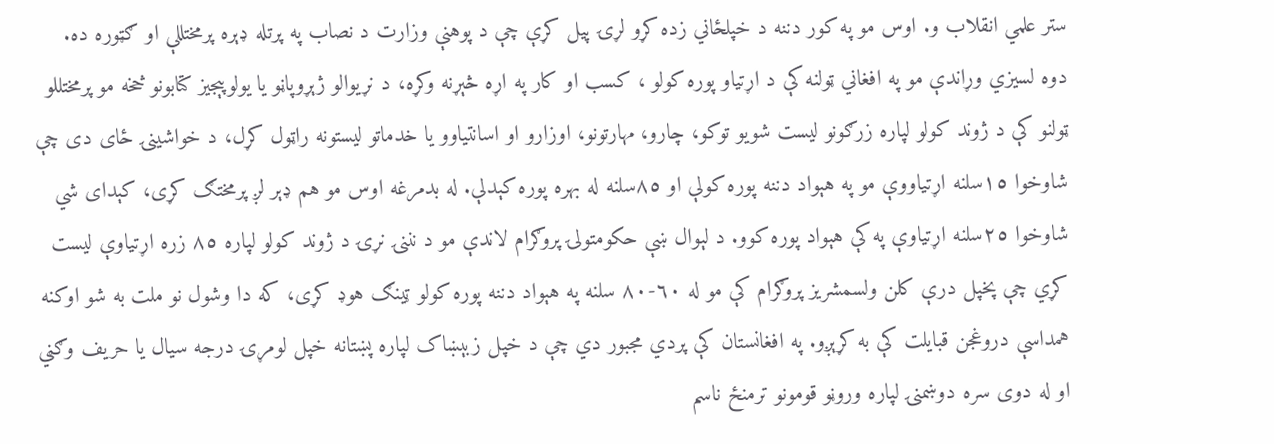ستر علمي انقلاب و. اوس مو په کور دننه د خپلځاني زده کړو لړۍ پيل کړې چې د پوهنې وزارت د نصاب په پرتله ډېره پرمختللې او ګټوره ده. دوه لسيزي وړاندې مو په افغاني ټولنه کې د اړتياو پوره کولو ، کسب او کار په اړه څېړنه وکړه، د نړيوالو ژېړوپاڼو يا يولوپېجيز کتابونو څخه مو پرمختللو ټولنو کې د ژوند کولو لپاره زرګونو ليست شويو توکو، چارو، مهارتونو، اوزارو او اسانتياوو يا خدماتو ليستونه راټول کړل، د خواشينۍ ځاى دى چې شاوخوا ١٥سلنه اړتياووې مو په هېواد دننه پوره کولې او ٨٥سلنه له بهره پوره کېدلې. له بدمرغه اوس مو هم ډېر لږ پرمختګ کړى، کېداى شي شاوخوا ٢٥سلنه اړتياوې په کې هېواد پوره کوو. د لېوال ښې حکومتولۍ پروګرام لاندې مو د نننۍ نړۍ د ژوند کولو لپاره ٨٥ زره اړتياوې ليست کړي چې پخپل درې کلن ولسمشريز پروګرام کې مو له ٦٠-٨٠ سلنه په هېواد دننه پوره کولو ټينګ هوډ کړى، که دا وشول نو ملت به شو اوکنه همداسې دروغجن قبايلت کې به کړېږو. په افغانستان کې پردي مجبور دي چې د خپل زبېښاک لپاره پښتانه خپل لومړۍ درجه سيال يا حريف وګڼي او له دوى سره دوښمنۍ لپاره وروڼو قومونو ترمنځ ناسم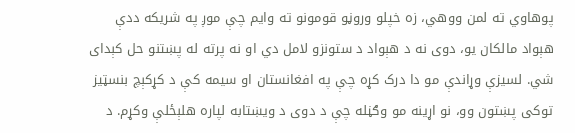پوهاوي ته لمن ووهي، زه خپلو وروڼو قومونو ته وايم چې موږ په شريکه ددې هېواد مالکان يو، دوى نه د هېواد د ستونزو لامل دي او نه پرته له پښتنو حل کېداى شي. لسيزې وړاندې مو دا درک کړه چې په افغانستان او سيمه کې د کړکېچ بنسټيز توکى پښتون وو، نو اړينه مو وګڼله چې د دوى د ويښتابه لپاره هلېځلې وکړم. د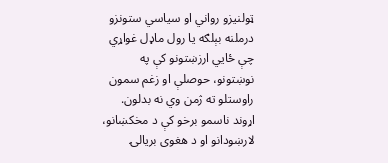ټولنيزو رواني او سياسي ستونزو درملنه بېلګه يا رول ماډل غواړي چې ځايي ارزښتونو کې په نوښتونو، حوصلې او زغم سمون راوستلو ته ژمن وي نه بدلون. اړوند ناسمو برخو کې د مخکښانو، لارښودانو او د هغوى بريالۍ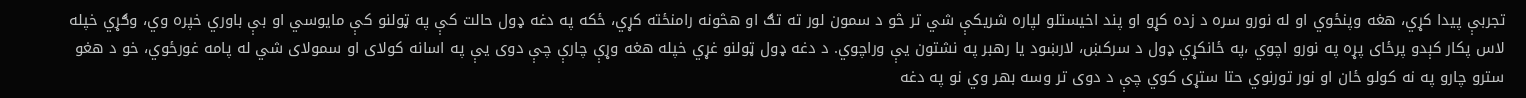تجربې پيدا کړي، هغه وپنځوي او له نورو سره د زده کړو او پند اخيستلو لپاره شريکې شي تر څو د سمون لور ته تګ او هڅونه رامنځته کړي، ځکه په دغه ډول حالت کې په ټولنو کې مايوسي او بې باوري خپره وي، وګړي خپله لاس پکار کېدو پرځاى پړه په نورو اچوي ،په ځانکړي ډول د سرکښ، لارښود يا رهبر په نشتون يې وراچوي. د دغه ډول ټولنو غړي خپله هغه وړې چارې چې دوى يې په اسانه کولاى او سمولاى شي له پامه غورځوي، خو د هغو سترو چارو په نه کولو ځان او نور تورنوي حتا ستړى کوي چې د دوى تر وسه بهر وي نو په دغه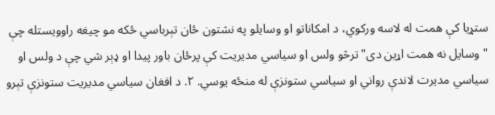ستړيا کې همت له لاسه ورکوي، د امکاناتو او وسايلو په نشتون ځان تېرباسي ځکه مو چيغه راوويستله چې "وسايل نه همت اړين دى" ترڅو ولس او سياسي مديريت کې پرځان باور پيدا او ډېر شي چې د ولس او سياسي مديرت لاندې رواني او سياسي ستونزې له منځه يوسي. ٢. د افغان سياسي مديريت ستونزې تېرو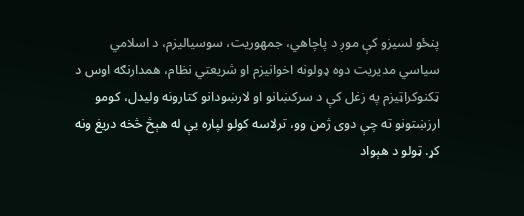پنځو لسيزو کې موږ د پاچاهي، جمهوريت، سوسياليزم، د اسلامي سياسي مديريت دوه ډولونه اخوانيزم او شريعتي نظام، همدارنګه اوس د ټکنوکراټيزم په زغل کې د سرکښانو او لارښودانو کتارونه وليدل، کومو ارزښتونو ته چې دوى ژمن وو، ترلاسه کولو لپاره يې له هېڅ څخه دريغ ونه کړ. ټولو د هېواد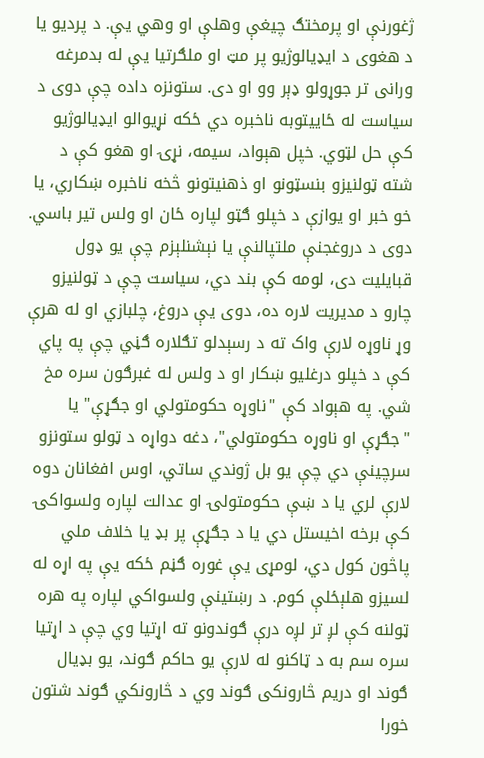ژغورنې او پرمختګ چيغې وهلې او وهي يې. د پرديو يا د هغوى د ايډيالوژيو پر مټ او ملګرتيا يې له بدمرغه ورانى تر جوړولو ډېر وو او دى. ستونزه داده چې دوى د سياست له ځاييتوبه ناخبره دي ځکه نړيوالو ايډيالوژيو کې حل لټوي. خپل هېواد، سيمه، نړۍ او هغو کې د شته ټولنيزو بنسټونو او ذهنيتونو څخه ناخبره ښکاري، يا خو خبر او يوازې د خپلو ګټو لپاره ځان او ولس تير باسي. دوى د دروغجنې ملتپالنې يا نېشنلېزم چې يو ډول قبايليت دى، لومه کې بند دي، سياست چې د ټولنيزو چارو د مديريت لاره ده، دوى يې دروغ، چلبازي او له هرې وړ ناوړه لارې واک ته د رسېدلو تګلاره ګڼي چې په پاي کې د خپلو درغليو ښکار او د ولس له غبرګون سره مخ شي. په هېواد کې "ناوړه حکومتولي او جګړې" يا "جګړې او ناوړه حکومتولي"، دغه دواړه د ټولو ستونزو سرچينې دي چې يو بل ژوندي ساتي، اوس افغانان دوه لارې لري يا د ښې حکومتولۍ او عدالت لپاره ولسواکۍ کې برخه اخيستل دي يا د جګړې پر بډ يا خلاف ملي پاڅون کول دي، لومړى يې غوره ګڼم ځکه يې په اړه له لسيزو هلېځلې کوم. د رښتينې ولسواکي لپاره په هره ټولنه کې لږ تر لږه درې ګوندونو ته اړتيا وي چې د اړتيا سره سم به د ټاکنو له لارې يو حاکم ګوند، يو بډيال ګوند او دريم څارونکى ګوند وي د څارونکي ګوند شتون خورا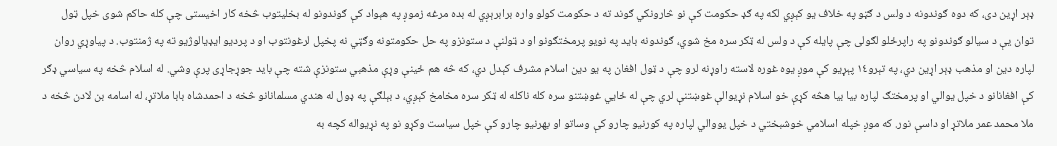ډېر اړين دى، که دوه ګوندونه د ولس د ګټو په خلاف يو کېږي لکه په ګډ حکومت کې نو څارونکي ګوند ته د حکومت کولو واره برابرېږي له بده مرغه زموږ په هېواد کې ګوندونو له بخليتوب څخه کار اخيستى چې کله حاکم شوى خپل ټول توان يې د سيالو ګوندونو په راپرځلو لګولى چې پايله کې د ولس له ټکر سره مخ شوي، ګوندونه بايد په نويو پرمختګونو او د ټولنې د ستونزو په حل حکومتونه وګټي نه پخپل لرغونتوب او د پرديو ايډيالوژيو ته په ژمنتوب. د پياوړي روان لپاره دين او مذهب ډېر اړين دي، په تېرو١٤ پېړيو کې موږ يوه غوره لاسته راوړنه لرو چې د ټول افغان په يو دين اسلام مشرف کېدل دي، که څه هم ځينې وړې مذهبي ستونزې شته چې بايد جوړجاړى پرې وشي. له اسلام څخه په سياسي ډګر کې افغانانو د خپل يوالي او پرمختګ لپاره بيا بيا هڅه کړې خو اسلام نړيوالې غوښتنې لري چې له ځايي غوښتنو سره کله ناکله له ټکر سره مخامخ کېږي، د بېلګې په ډول له هندي مسلمانانو څخه د احمدشاه بابا ملاتړ، له اسامه بن لادن څخه د ملا محمد عمر ملاتړ او داسې نور. که موږ خپله اسلامي خوشبختي د خپل يووالي لپاره په کورنيو چارو کې وساتو او بهرنيو چارو کې خپل سياست وکړو نو په نړيواله کچه به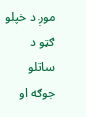موږ د خپلو ګټو د ساتلو جوګه او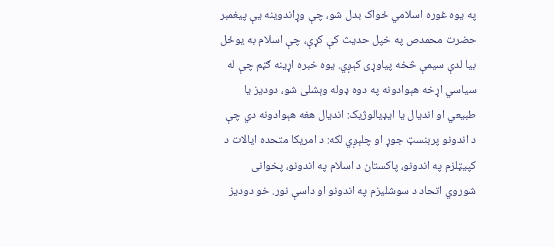په يوه غوره اسلامي ځواک بدل شو، چې وړاندوينه يې پيغمبر حضرت محمدص په خپل حديث کې کړې، چې اسلام به يوځل بيا لدې سيمې څخه پياوړى کېږي. يوه خبره اړينه ګڼم چې له سياسي اړخه هېوادونه په دوه ډوله وېشلى شو، دوديز يا طبيعي او انديال يا ايډيالوژيک: انديال هغه هېوادونه دي چې د اندونو پربنسټ جوړ او چلېږي لکه: د امريکا متحده ايالات د کپيټلزم په اندونو، پاکستان د اسلام په اندونو، پخوانى شوروي اتحاد د سوشليزم په اندونو او داسې نور. خو دوديز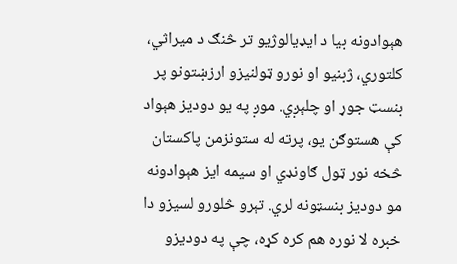هېوادونه بيا د ايډيالوژيو تر څنګ د ميراثي، کلتوري، ژبنيو او نورو ټولنيزو ارزښتونو پر بنسټ جوړ او چلېږي. موږ په يو دوديز هېواد کې هستوګن يو، پرته له ستونزمن پاکستان څخه نور ټول ګاونډي او سيمه ايز هېوادونه مو دوديز بنسټونه لري. تېرو څلورو لسيزو دا خبره لا نوره هم کره کړه، چې په دوديزو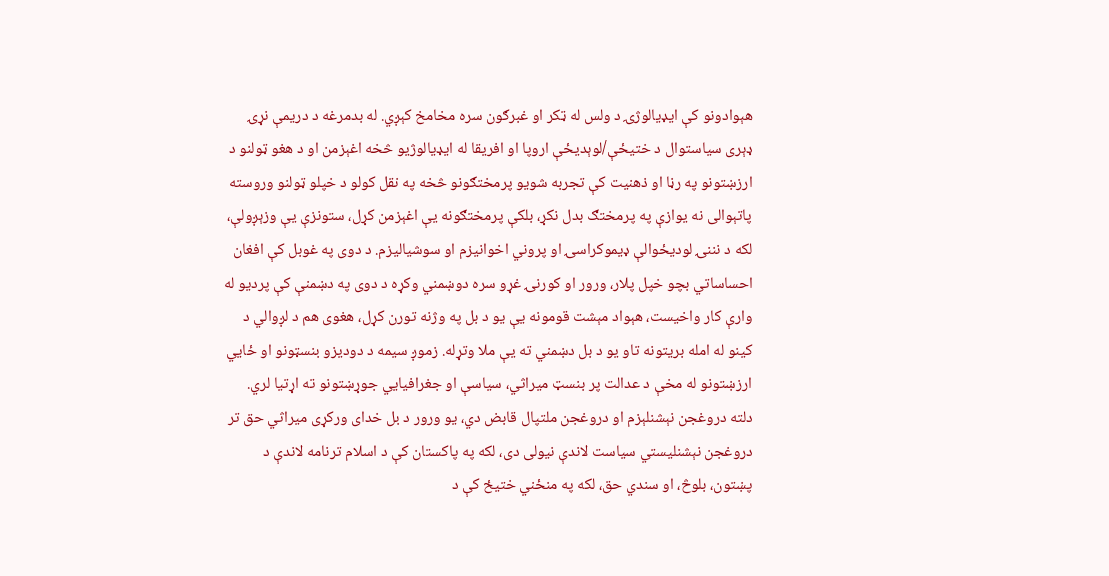هېوادونو کې ايډيالوژۍ د ولس له ټکر او غبرګون سره مخامخ کېږي. له بدمرغه د دريمې نړۍ ډېرى سياستوال د ختيځې/لوېديځې اروپا او افريقا له ايډيالوژيو څخه اغېزمن او د هغو ټولنو د ارزښتونو په رڼا او ذهنيت کې تجربه شويو پرمختګونو څخه په نقل کولو د خپلو ټولنو وروسته پاتېوالى نه يوازې په پرمختګ بدل نکړ، بلکې پرمختګونه يې اغېزمن کړل، ستونزې يې وزېږولې، لکه د نننۍ لوديځوالې ډيموکراسۍ او پروني اخوانيزم او سوشياليزم. د دوى په غوبل کې افغان احساساتي بچو خپل پلار، ورور او کورنۍ غړو سره دوښمني وکړه د دوى په دښمنې کې پرديو له وارې کار واخيست، هېواد مېشت قومونه يې يو د بل په وژنه تورن کړل، هغوى هم د لږوالي د کينو له امله بريتونه تاو يو د بل دښمني ته يې ملا وتړله. زموږ سيمه د دوديزو بنسټونو او ځايي ارزښتونو له مخې د عدالت پر بنسټ ميراثي، سياسې او جغرافيايي جوړښتونو ته اړتيا لري. دلته دروغجن نېشنلېزم او دروغجن ملتپال قابض دي، يو ورور د بل خداى ورکړى ميراثي حق تر دروغجن نېشنليستي سياست لاندې نيولى دى، لکه په پاکستان کې د اسلام ترنامه لاندې د پښتون، بلوڅ، او سندي حق، لکه په منځني ختيځ کې د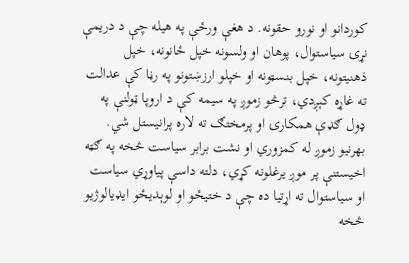کوردانو او نورو حقونه. د هغې ورځې په هيله چې د دريمې نړۍ سياستوال، پوهان او ولسونه خپل ځانونه، خپل ذهنيتونه، خپل بنـسټونه او خپلو ارزښتونو په رڼا کې عدالت ته غاړه کېږدي، ترڅو زموږ په سيمه کې د اروپا ټولنې په ډول ګډې همکارۍ او پرمختګ ته لاره پرانيستل شي. بهرنيو زموږ له کمزوري او نشت برابر سياست څخه په ګټه اخيستنې پر موږ يرغلونه کړي، دلته داسې پياوړي سياست او سياستوال ته اړتيا ده چې د ختيځو او لوېديځو ايډيالوژيو څخه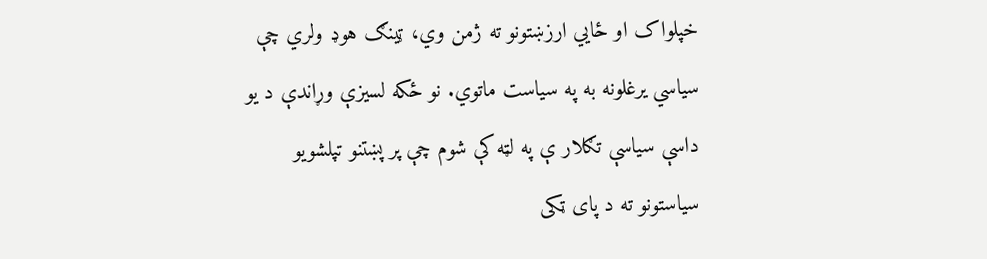خپلواک او ځايي ارزښتونو ته ژمن وي، ټينګ هوډ ولري چې سياسي يرغلونه به په سياست ماتوي. نو ځکه لسيزې وړاندې د يو داسې سياسې تګلار ې په لټه کې شوم چې پر پښتنو تپلشويو سياستونو ته د پاى ټکى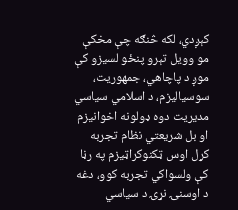کېږدي، لکه څنګه چې مخکې مو وويل تېرو پنځو لسيزو کې موږ د پاچاهي، جمهوريت، سوسياليزم، د اسلامي سياسي مديريت دوه ډولونه اخوانيزم او بل شريعتي نظام تجربه کړل اوس ټکنوکراټيزم په رڼا کې ولسواکي تجربه کوو، دغه د اوسنۍ نړۍ د سياسي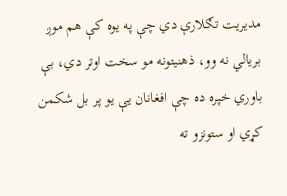مديريت تګلارې دي چې په يوه کې هم موږ بريالي نه وو، ذهنيتونه مو سخت اوتر دي، بې باوري خپره ده چې افغانان يې يو پر بل شکمن کړي او ستونزو ته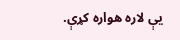يې لاره هواره کړې.